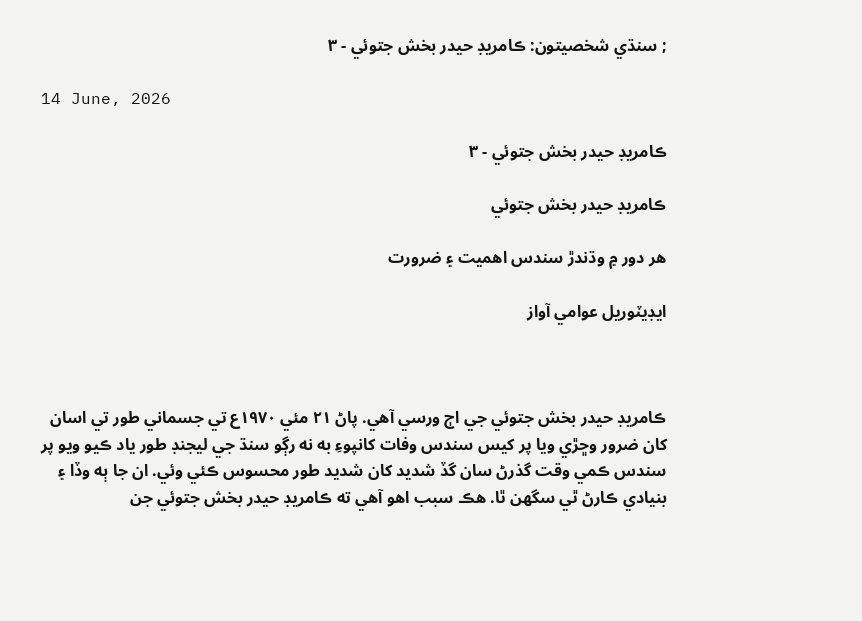; سنڌي شخصيتون: ڪامريڊ حيدر بخش جتوئي - ۳

14 June, 2026

ڪامريڊ حيدر بخش جتوئي - ۳

ڪامريڊ حيدر بخش جتوئي

هر دور ۾ وڌندڙ سندس اهميت ۽ ضرورت

ايڊيٽوريل عوامي آواز



ڪامريڊ حيدر بخش جتوئي جي اڄ ورسي آهي. پاڻ ۲۱ مئي ۱۹۷۰ع تي جسماني طور تي اسان کان ضرور وڇڙي ويا پر کيس سندس وفات کانپوءِ به نه رڳو سنڌ جي ليجنڊ طور ياد ڪيو ويو پر سندس ڪمي وقت گذرڻ سان گڏ شديد کان شديد طور محسوس ڪئي وئي. ان جا ٻه وڏا ۽ بنيادي ڪارڻ ٿي سگهن ٿا. هڪ سبب اهو آهي ته ڪامريڊ حيدر بخش جتوئي جن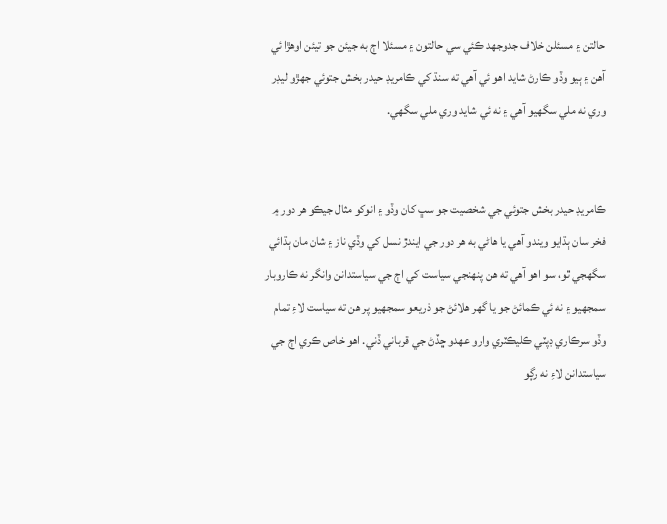حالتن ۽ مسئلن خلاف جدوجهد ڪئي سي حالتون ۽ مسئلا اڄ به جيئن جو تيئن اوهڙا ئي آهن ۽ ٻيو وڏو ڪارڻ شايد اهو ئي آهي ته سنڌ کي ڪامريڊ حيدر بخش جتوئي جهڙو ليڊر وري نه ملي سگهيو آهي ۽ نه ئي شايد وري ملي سگهي.


ڪامريڊ حيدر بخش جتوئي جي شخصيت جو سڀ کان وڏو ۽ انوکو مثال جيڪو هر دور ۾ فخر سان ٻڌايو ويندو آهي يا هاڻي به هر دور جي ايندڙ نسل کي وڏي ناز ۽ شان مان ٻڌائي سگهجي ٿو، سو اهو آهي ته هن پنهنجي سياست کي اڄ جي سياستدانن وانگر نه ڪاروبار سمجهيو ۽ نه ئي ڪمائڻ جو يا گهر هلائڻ جو ذريعو سمجهيو پر هن ته سياست لاءِ تمام وڏو سرڪاري ڊپٽي ڪليڪٽري وارو عهدو ڇڏڻ جي قرباني ڏني. اهو خاص ڪري اڄ جي سياستدانن لاءِ نه رڳو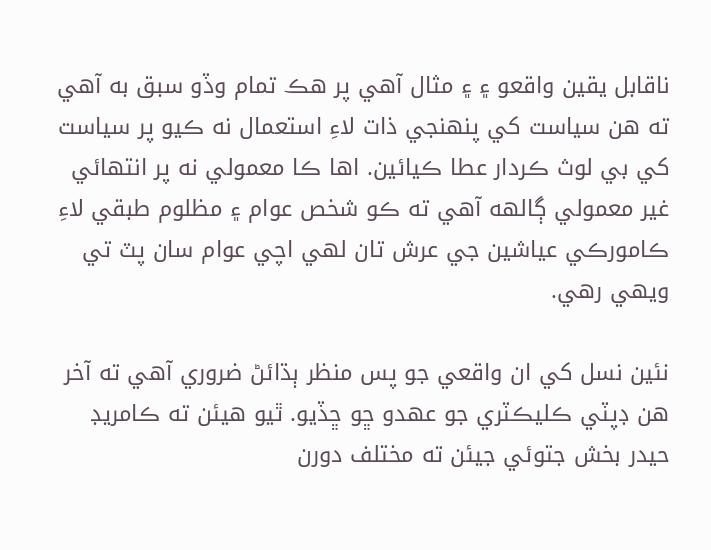ناقابل يقين واقعو ۽ ۽ مثال آهي پر هڪ تمام وڏو سبق به آهي ته هن سياست کي پنهنجي ذات لاءِ استعمال نه ڪيو پر سياست کي بي لوث ڪردار عطا ڪيائين. اها ڪا معمولي نه پر انتهائي غير معمولي ڳالهه آهي ته ڪو شخص عوام ۽ مظلوم طبقي لاءِ ڪامورڪي عياشين جي عرش تان لهي اچي عوام سان پٽ تي ويهي رهي.

نئين نسل کي ان واقعي جو پس منظر ٻڌائڻ ضروري آهي ته آخر هن ڊپٽي ڪليڪٽري جو عهدو ڇو ڇڏيو. ٿيو هيئن ته ڪامريڊ حيدر بخش جتوئي جيئن ته مختلف دورن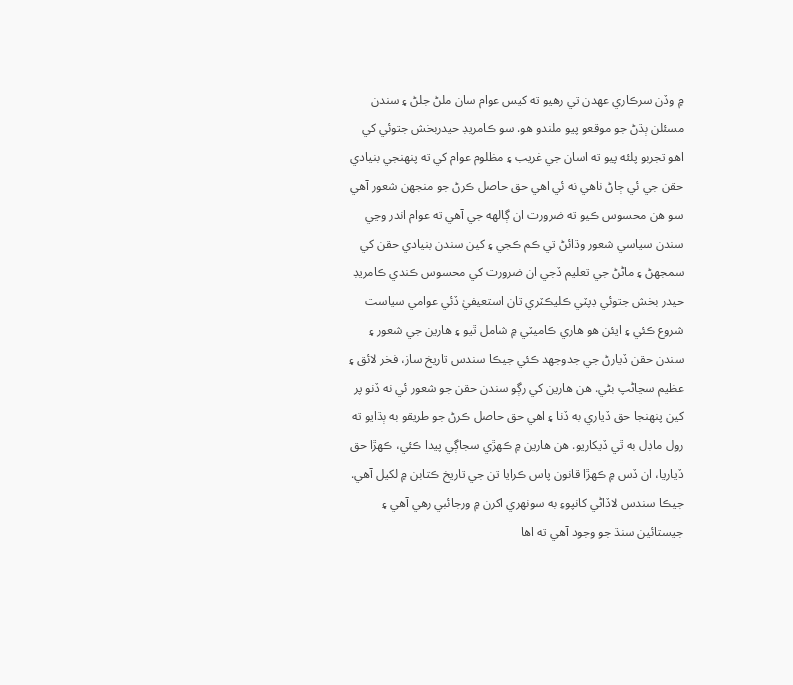۾ وڏن سرڪاري عهدن تي رهيو ته کيس عوام سان ملڻ جلڻ ۽ سندن مسئلن ٻڌڻ جو موقعو پيو ملندو هو. سو ڪامريڊ حيدربخش جتوئي کي اهو تجربو پلئه پيو ته اسان جي غريب ۽ مظلوم عوام کي ته پنهنجي بنيادي حقن جي ئي ڄاڻ ناهي نه ئي اهي حق حاصل ڪرڻ جو منجهن شعور آهي سو هن محسوس ڪيو ته ضرورت ان ڳالهه جي آهي ته عوام اندر وڃي سندن سياسي شعور وڌائڻ تي ڪم ڪجي ۽ کين سندن بنيادي حقن کي سمجهڻ ۽ ماڻڻ جي تعليم ڏجي ان ضرورت کي محسوس ڪندي ڪامريڊ حيدر بخش جتوئي ڊپٽي ڪليڪٽري تان استعيفيٰ ڏئي عوامي سياست شروع ڪئي ۽ ايئن هو هاري ڪاميٽي ۾ شامل ٿيو ۽ هارين جي شعور ۽ سندن حقن ڏيارڻ جي جدوجهد ڪئي جيڪا سندس تاريخ ساز، فخر لائق ۽ عظيم سڃاڻپ بڻي. هن هارين کي رڳو سندن حقن جو شعور ئي نه ڏنو پر کين پنهنجا حق ڏياري به ڏنا ۽ اهي حق حاصل ڪرڻ جو طريقو به ٻڌايو ته رول ماڊل به ٿي ڏيکاريو. هن هارين ۾ ڪهڙي سجاڳي پيدا ڪئي، ڪهڙا حق ڏياريا، ان ڏس ۾ ڪهڙا قانون پاس ڪرايا تن جي تاريخ ڪتابن ۾ لکيل آهي. جيڪا سندس لاڏاڻي کانپوءِ به سونهري اکرن ۾ ورجائبي رهي آهي ۽ جيستائين سنڌ جو وجود آهي ته اها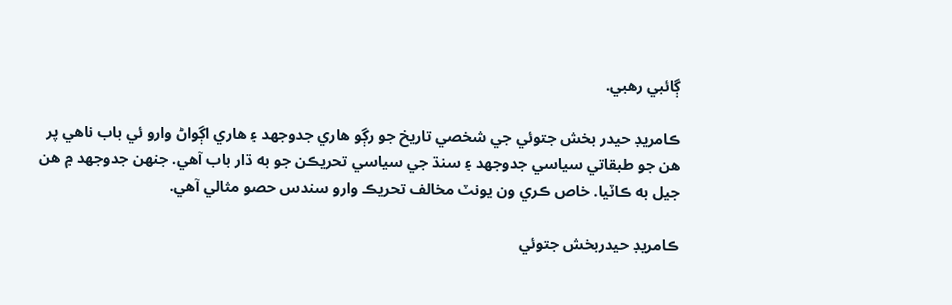ڳائبي رهبي.

ڪامريڊ حيدر بخش جتوئي جي شخصي تاريخ جو رڳو هاري جدوجهد ۽ هاري اڳواڻ وارو ئي باب ناهي پر هن جو طبقاتي سياسي جدوجهد ۽ سنڌ جي سياسي تحريڪن جو به ڌار باب آهي. جنهن جدوجهد ۾ هن جيل به ڪاٽيا. خاص ڪري ون يونٽ مخالف تحريڪ وارو سندس حصو مثالي آهي.

ڪامريڊ حيدربخش جتوئي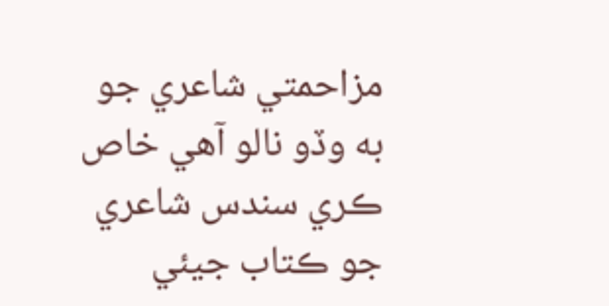مزاحمتي شاعري جو به وڏو نالو آهي خاص ڪري سندس شاعري جو ڪتاب جيئي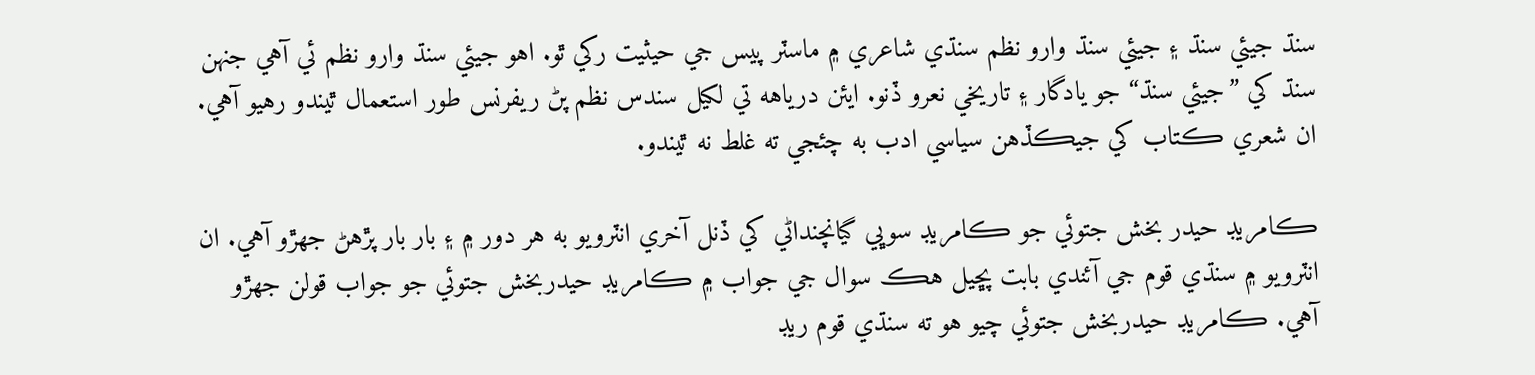سنڌ جيئي سنڌ ۽ جيئي سنڌ وارو نظم سنڌي شاعري ۾ ماسٽر پيس جي حيثيت رکي ٿو. اهو جيئي سنڌ وارو نظم ئي آهي جنهن سنڌ کي ”جيئي سنڌ“ جو يادگار ۽ تاريخي نعرو ڏنو. ايئن درياهه تي لکيل سندس نظم پڻ ريفرنس طور استعمال ٿيندو رهيو آهي. ان شعري ڪتاب کي جيڪڏهن سياسي ادب به چئجي ته غلط نه ٿيندو.

ڪامريڊ حيدر بخش جتوئي جو ڪامريڊ سوڀي گيانچنداڻي کي ڏنل آخري انٽرويو به هر دور ۾ ۽ بار بار پڙهڻ جهڙو آهي. ان انٽرويو ۾ سنڌي قوم جي آئندي بابت پڇيل هڪ سوال جي جواب ۾ ڪامريڊ حيدربخش جتوئي جو جواب قولن جهڙو آهي. ڪامريڊ حيدربخش جتوئي چيو هو ته سنڌي قوم ريڊ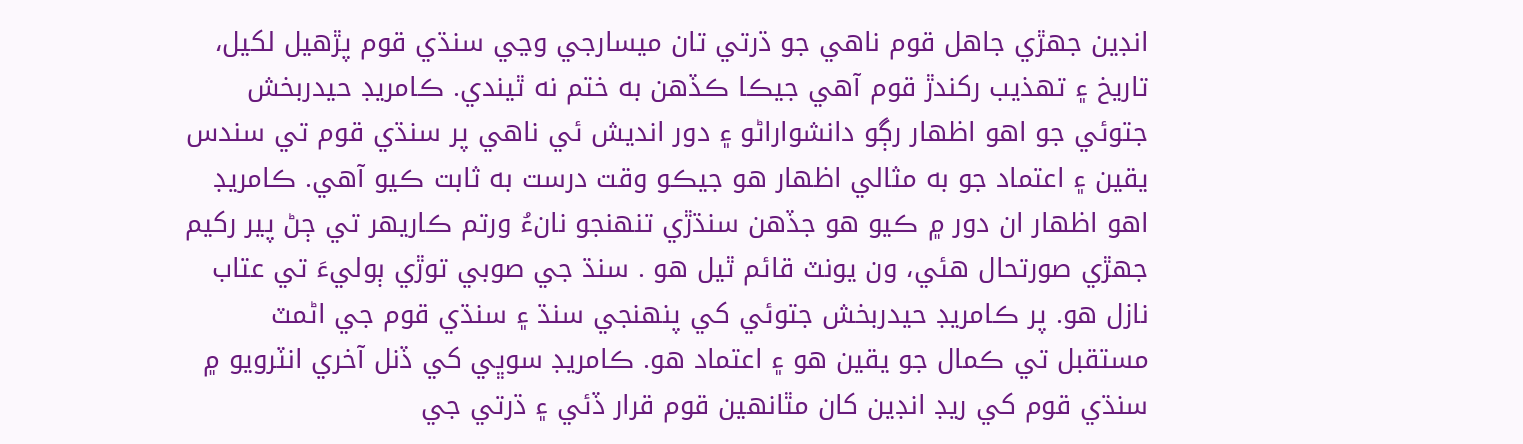انڊين جهڙي جاهل قوم ناهي جو ڌرتي تان ميسارجي وڃي سنڌي قوم پڙهيل لکيل، تاريخ ۽ تهذيب رکندڙ قوم آهي جيڪا ڪڏهن به ختم نه ٿيندي. ڪامريڊ حيدربخش جتوئي جو اهو اظهار رڳو دانشواراڻو ۽ دور انديش ئي ناهي پر سنڌي قوم تي سندس يقين ۽ اعتماد جو به مثالي اظهار هو جيڪو وقت درست به ثابت ڪيو آهي. ڪامريڊ اهو اظهار ان دور ۾ ڪيو هو جڏهن سنڌڙي تنهنجو نانءُ ورتم ڪاريهر تي ڄڻ پير رکيم جهڙي صورتحال هئي، ون يونٽ قائم ٿيل هو . سنڌ جي صوبي توڙي ٻوليءَ تي عتاب نازل هو. پر ڪامريڊ حيدربخش جتوئي کي پنهنجي سنڌ ۽ سنڌي قوم جي اڻمٽ مستقبل تي ڪمال جو يقين هو ۽ اعتماد هو. ڪامريڊ سوڀي کي ڏنل آخري انٽرويو ۾ سنڌي قوم کي ريڊ انڊين کان مٿانهين قوم قرار ڏئي ۽ ڌرتي جي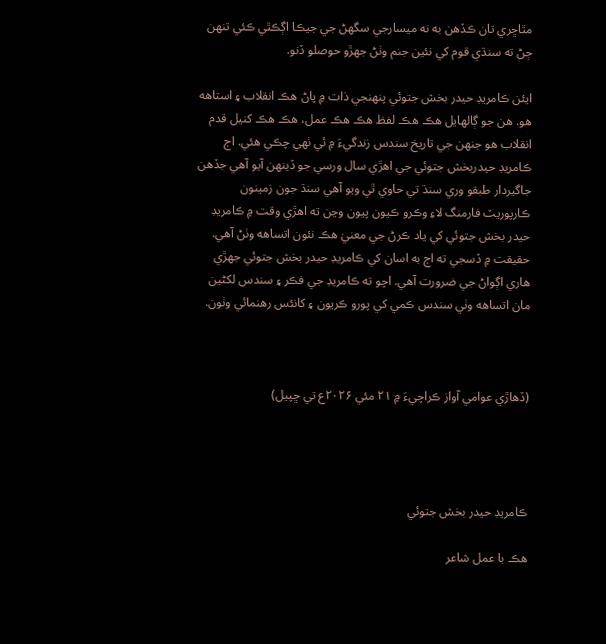مٿاڇري تان ڪڏهن به نه ميسارجي سگهڻ جي جيڪا اڳڪٿي ڪئي تنهن ڄڻ ته سنڌي قوم کي نئين جنم وٺڻ جهڙو حوصلو ڏنو.

ايئن ڪامريڊ حيدر بخش جتوئي پنهنجي ذات ۾ پاڻ هڪ انقلاب ۽ استاهه هو. هن جو ڳالهايل هڪ هڪ لفظ هڪ هڪ عمل، هڪ هڪ کنيل قدم انقلاب هو جنهن جي تاريخ سندس زندگيءَ ۾ ئي ٺهي چڪي هئي. اڄ ڪامريڊ حيدربخش جتوئي جي اهڙي سال ورسي جو ڏينهن آيو آهي جڏهن جاگيردار طبقو وري سنڌ تي حاوي ٿي ويو آهي سنڌ جون زمينون ڪارپوريٽ فارمنگ لاءِ وڪرو ڪيون پيون وڃن ته اهڙي وقت ۾ ڪامريڊ حيدر بخش جتوئي کي ياد ڪرڻ جي معنيٰ هڪ نئون اتساهه وٺڻ آهي. حقيقت ۾ ڏسجي ته اڄ به اسان کي ڪامريڊ حيدر بخش جتوئي جهڙي هاري اڳواڻ جي ضرورت آهي. اچو ته ڪامريڊ جي فڪر ۽ سندس لکڻين مان اتساهه وٺي سندس ڪمي کي پورو ڪريون ۽ کانئس رهنمائي وٺون.



(ڏھاڙي عوامي آواز ڪراچيءَ ۾ ۲۱ مئي ۲۰۲۶ع تي ڇپيل)




ڪامريڊ حيدر بخش جتوئي

ھڪ با عمل شاعر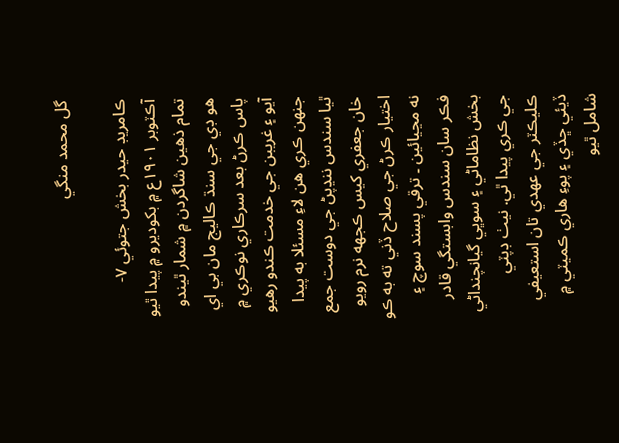گل محمد منگي

ڪامريڊ حيدر بخش جتوئي ۷- آڪٽوبر ۱۹۰۱ع ۾ بکوديرو ۾ پيدا ٿيو تمام ذھين شاگردن ۾ شمار ٿيندو ھو ڊي جي سنڌ ڪاليج مان بي اي پاس ڪرڻ بعد سرڪاري نوڪري ۾ آيو ۽ غريبن جي خدمت ڪندو رھيو جنھن ڪري ھن لاءِ مسئلا به پيدا ٿيا سندس ننڍپڻ جي دوست جمع خان جعفري کيس ڪجهه نرم رويو اختيار ڪرڻ جي صلاح ڏني ته به ڪو نه مڃيائين ۔ ترقي پسند سوچ ۽ فڪر سان سندس وابستگي قادر بخش نظاماڻي ۽ سوڀي گيانچنداڻي جي ڪري پيدا ٿي. نيٺ ڊپٽي ڪليڪٽر جي عھدي تان استعيفي ڏيئي ڇڏي ۽ پوءِ ھاري ڪميٽي ۾ شامل ٿيو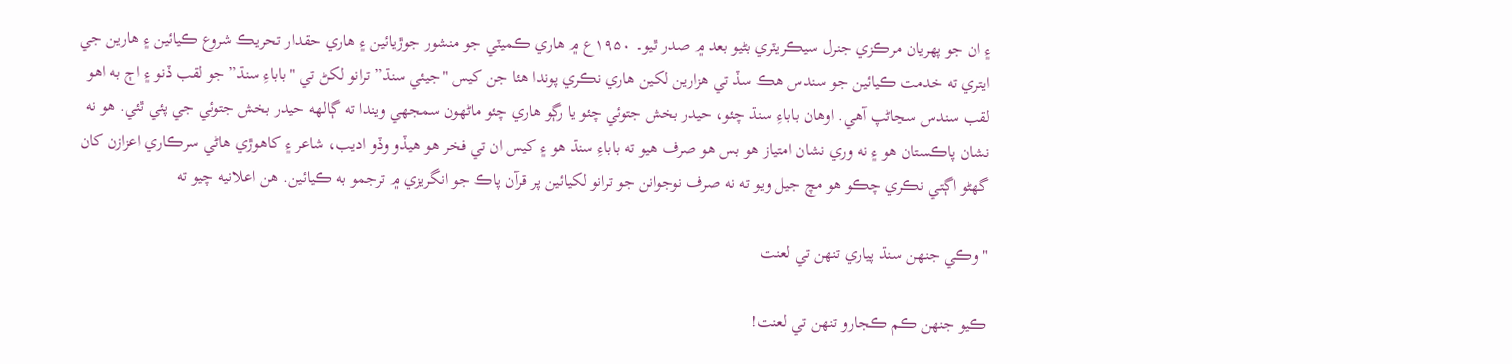۽ ان جو پھريان مرڪزي جنرل سيڪريٽري بڻيو بعد ۾ صدر ٿيو۔ ۱۹۵۰ع ۾ ھاري ڪميٽي جو منشور جوڙيائين ۽ ھاري حقدار تحريڪ شروع ڪيائين ۽ ھارين جي ايتري ته خدمت ڪيائين جو سندس ھڪ سڏ تي ھزارين لکين ھاري نڪري پوندا ھئا جن کيس "جيئي سنڌ” ترانو لکڻ تي "باباءِ سنڌ” جو لقب ڏنو ۽ اڄ به اھو لقب سندس سڃاڻپ آھي. اوھان باباءِ سنڌ چئو، حيدر بخش جتوئي چئو يا رڳو ھاري چئو ماڻھون سمجھي ويندا ته ڳالهه حيدر بخش جتوئي جي پئي ٿئي. ھو نه نشان پاڪستان ھو ۽ نه وري نشان امتياز ھو بس ھو صرف ھيو ته باباءِ سنڌ ھو ۽ کيس ان تي فخر ھو ھيڏو وڏو اديب، شاعر ۽ کاھوڙي ھاڻي سرڪاري اعزازن کان گھڻو اڳتي نڪري چڪو ھو مچ جيل ويو ته نه صرف نوجوانن جو ترانو لکيائين پر قرآن پاڪ جو انگريزي ۾ ترجمو به ڪيائين. ھن اعلانيه چيو ته

"وڪي جنھن سنڌ پياري تنھن تي لعنت

ڪيو جنھن ڪم ڪجارو تنھن تي لعنت!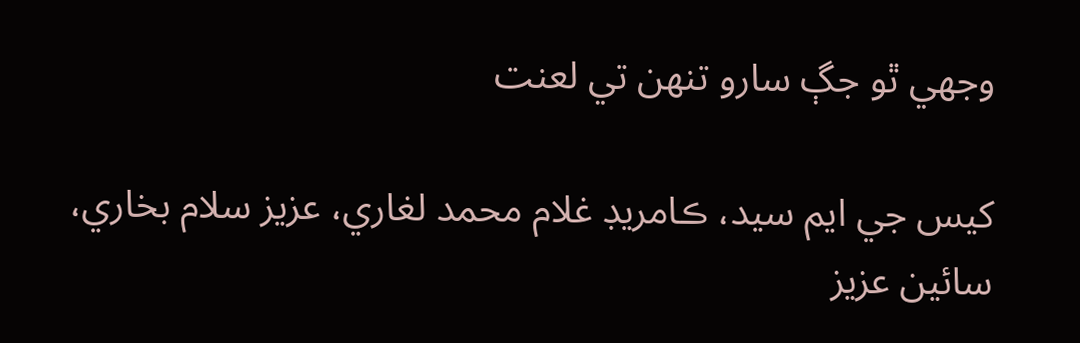وجھي ٿو جڳ سارو تنھن تي لعنت

کيس جي ايم سيد، ڪامريڊ غلام محمد لغاري، عزيز سلام بخاري، سائين عزيز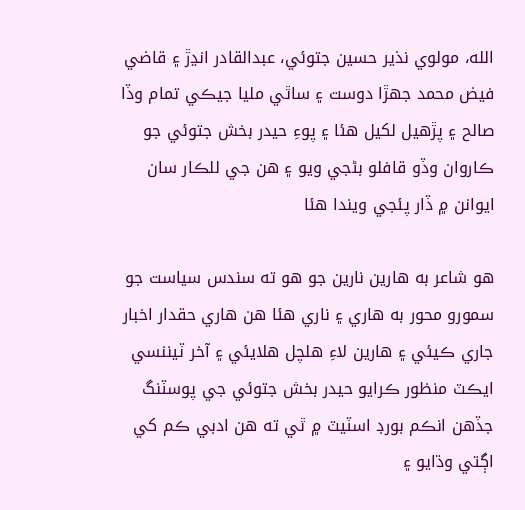الله، مولوي نذير حسين جتوئي، عبدالقادر انڍڙ ۽ قاضي فيض محمد جھڙا دوست ۽ ساٿي مليا جيڪي تمام وڏا صالح ۽ پڙھيل لکيل هئا ۽ پوءِ حيدر بخش جتوئي جو ڪاروان وڏو قافلو بڻجي ويو ۽ ھن جي للڪار سان ايوانن ۾ ڏار پئجي ويندا ھئا

ھو شاعر به ھارين نارين جو ھو ته سندس سياست جو سمورو محور به ھاري ۽ ناري هئا ھن ھاري حقدار اخبار جاري ڪيئي ۽ ھارين لاءِ ھلچل ھلايئي ۽ آخر ٽيننسي ايڪٽ منظور ڪرايو حيدر بخش جتوئي جي پوسٽنگ جڏھن انڪم بورڊ اسٽيٽ ۾ ٿي ته ھن ادبي ڪم کي اڳتي وڌايو ۽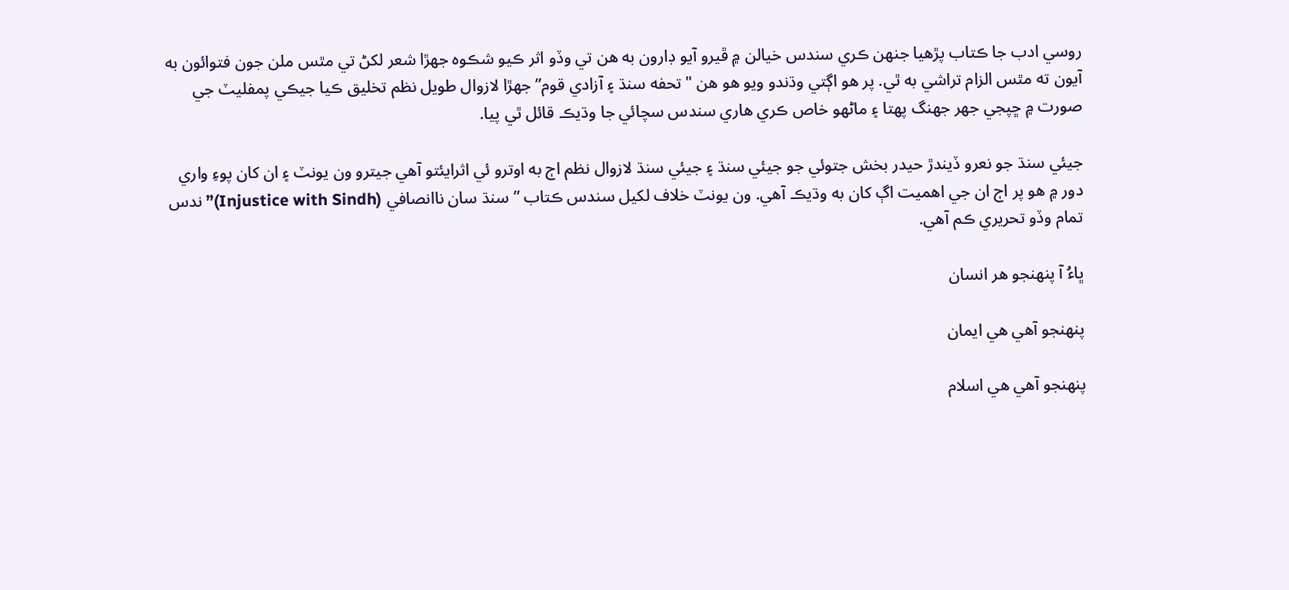روسي ادب جا ڪتاب پڙھيا جنھن ڪري سندس خيالن ۾ ڦيرو آيو ڊارون به ھن تي وڏو اثر ڪيو شڪوه جھڙا شعر لکڻ تي مٿس ملن جون فتوائون به آيون ته مٿس الزام تراشي به ٿي. پر ھو اڳتي وڌندو ويو ھو ھن "تحفه سنڌ ۽ آزادي قوم” جھڙا لازوال طويل نظم تخليق ڪيا جيڪي پمفليٽ جي صورت ۾ ڇپجي جھر جھنگ پھتا ۽ ماڻھو خاص ڪري ھاري سندس سچائي جا وڌيڪ قائل ٿي پيا.

جيئي سنڌ جو نعرو ڏيندڙ حيدر بخش جتوئي جو جيئي سنڌ ۽ جيئي سنڌ لازوال نظم اڄ به اوترو ئي اثرايئتو آھي جيترو ون يونٽ ۽ ان کان پوءِ واري دور ۾ ھو پر اڄ ان جي اھميت اڳ کان به وڌيڪ آھي. ون يونٽ خلاف لکيل سندس ڪتاب ” سنڌ سان ناانصافي (Injustice with Sindh)” ندس تمام وڏو تحريري ڪم آھي.

ڀاءُ آ پنھنجو ھر انسان

پنھنجو آھي ھي ايمان

پنھنجو آھي ھي اسلام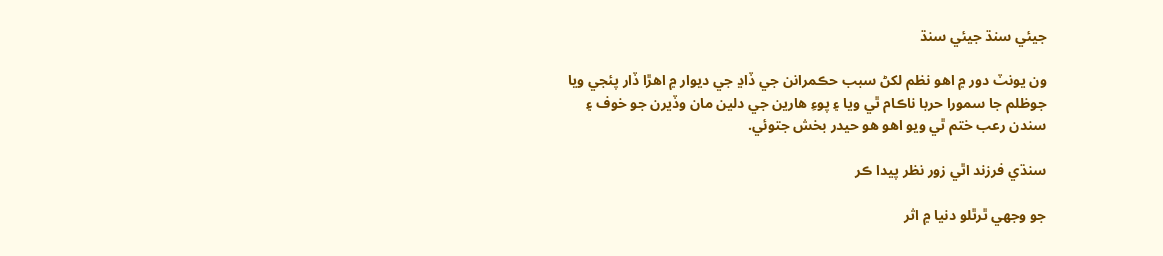جيئي سنڌ جيئي سنڌ

ون يونٽ دور ۾ اھو نظم لکڻ سبب حڪمرانن جي ڏاڍ جي ديوار ۾ اھڙا ڏار پئجي ويا جوظلم جا سمورا حربا ناڪام ٿي ويا ۽ پوءِ ھارين جي دلين مان وڏيرن جو خوف ۽ سندن رعب ختم ٿي ويو اھو ھو حيدر بخش جتوئي.

سنڌي فرزند اٿي زور نظر پيدا ڪر

جو وجھي ٿرٿلو دنيا ۾ اثر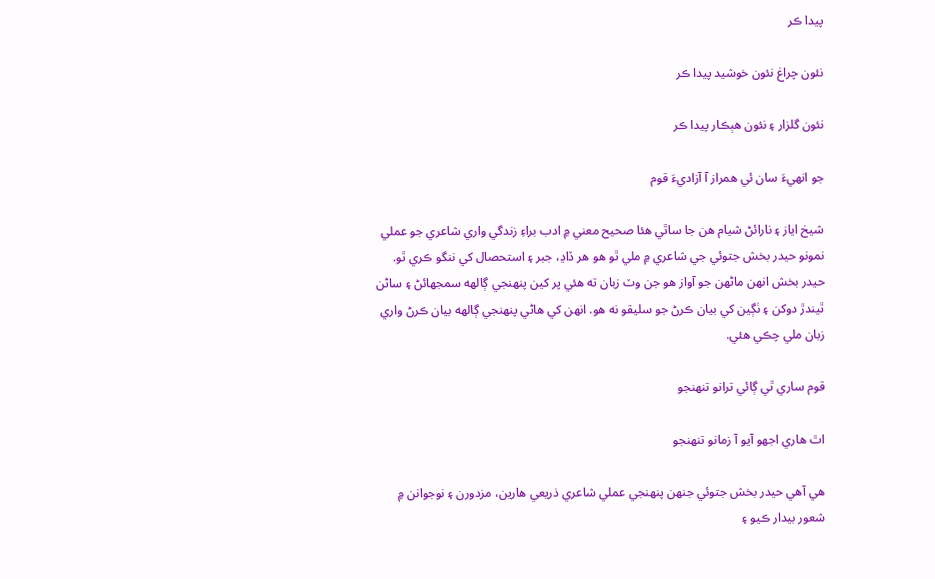پيدا ڪر

نئون چراغ نئون خوشيد پيدا ڪر

نئون گلزار ۽ نئون ھٻڪار پيدا ڪر

جو انهيءَ سان ئي ھمراز آ آزاديءَ قوم

شيخ اياز ۽ نارائڻ شيام ھن جا ساٿي ھئا صحيح معني ۾ ادب براءِ زندگي واري شاعري جو عملي نمونو حيدر بخش جتوئي جي شاعري ۾ ملي ٿو ھو ھر ڏاڍ، جبر ۽ استحصال کي ننگو ڪري ٿو. حيدر بخش انھن ماڻھن جو آواز ھو جن وٽ زبان ته ھئي پر کين پنھنجي ڳالهه سمجھائڻ ۽ ساڻن ٿيندڙ دوکن ۽ ٺڳين کي بيان ڪرڻ جو سليقو نه ھو. انھن کي ھاڻي پنھنجي ڳالهه بيان ڪرڻ واري زبان ملي چڪي ھئي.

قوم ساري ٿي ڳائي ترانو تنھنجو

اٿ ھاري اجھو آيو آ زمانو تنھنجو

ھي آھي حيدر بخش جتوئي جنھن پنھنجي عملي شاعري ذريعي ھارين، مزدورن ۽ نوجوانن ۾ شعور بيدار ڪيو ۽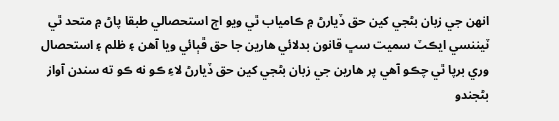انھن جي زبان بڻجي کين حق ڏيارڻ ۾ ڪامياب ٿي ويو اڄ استحصالي طبقا پاڻ ۾ متحد ٿي ٽيننسي ايڪٽ سميت سڀ قانون بدلائي ھارين جا حق ڦٻائي ويا آھن ۽ ظلم ۽ استحصال وري برپا ٿي چڪو آھي پر ھارين جي زبان بڻجي کين حق ڏيارڻ لاءِ ڪو نه ڪو ته سندن آواز بڻجندو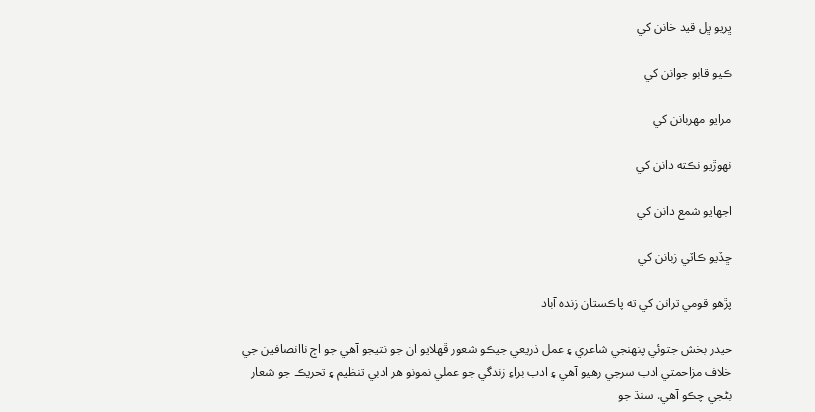ڀريو ڀل قيد خانن کي

ڪيو قابو جوانن کي

مرايو مھربانن کي

نھوڙيو نڪته دانن کي

اجھايو شمع دانن کي

ڇڏيو ڪاٽي زبانن کي

پڙھو قومي ترانن کي ته پاڪستان زنده آباد

حيدر بخش جتوئي پنھنجي شاعري ۽ عمل ذريعي جيڪو شعور ڦھلايو ان جو نتيجو آھي جو اڄ ناانصافين جي خلاف مزاحمتي ادب سرجي رھيو آھي ۽ ادب براءِ زندگي جو عملي نمونو ھر ادبي تنظيم ۽ تحريڪ جو شعار بڻجي چڪو آھي. سنڌ جو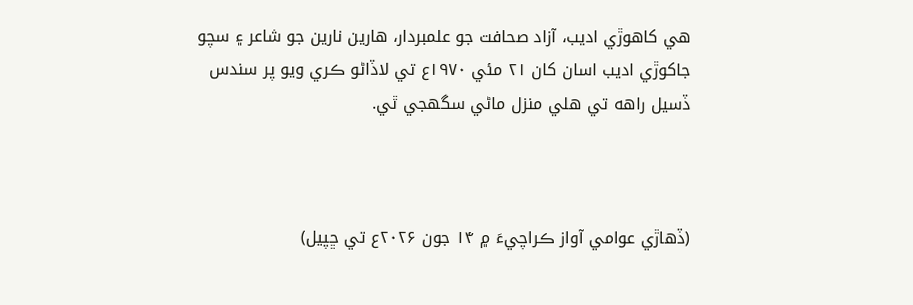ھي کاھوڙي اديب، آزاد صحافت جو علمبردار، ھارين نارين جو شاعر ۽ سچو جاکوڙي اديب اسان کان ۲۱ مئي ۱۹۷۰ع تي لاڏاڻو ڪري ويو پر سندس ڏسيل راهه تي ھلي منزل ماڻي سگھجي ٿي.



(ڏھاڙي عوامي آواز ڪراچيءَ ۾ ۱۴ جون ۲۰۲۶ع تي ڇپيل)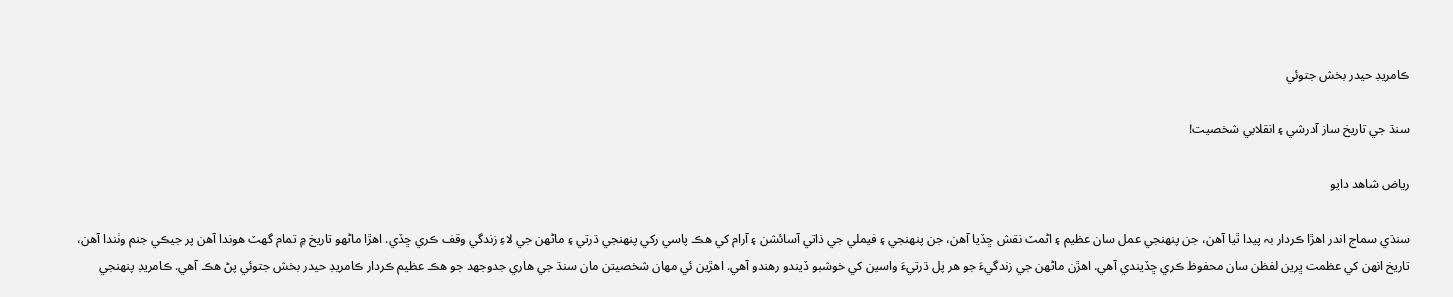ڪامريڊ حيدر بخش جتوئي

سنڌ جي تاريخ ساز آدرشي ۽ انقلابي شخصيت!

رياض شاھد دايو

سنڌي سماج اندر اهڙا ڪردار بہ پيدا ٿيا آهن، جن پنهنجي عمل سان عظيم ۽ اڻمٽ نقش ڇڏيا آهن، جن پنهنجي ۽ فيملي جي ذاتي آسائشن ۽ آرام کي هڪ پاسي رکي پنهنجي ڌرتي ۽ ماڻهن جي لاءِ زندگي وقف ڪري ڇڏي. اهڙا ماڻهو تاريخ ۾ تمام گهٽ هوندا آهن پر جيڪي جنم وٺندا آهن، تاريخ انهن کي عظمت ڀرين لفظن سان محفوظ ڪري ڇڏيندي آهي. اهڙن ماڻهن جي زندگيءَ جو هر پل ڌرتيءَ واسين کي خوشبو ڏيندو رهندو آهي. اهڙين ئي مهان شخصيتن مان سنڌ جي هاري جدوجهد جو هڪ عظيم ڪردار ڪامريڊ حيدر بخش جتوئي پڻ هڪ آهي. ڪامريڊ پنھنجي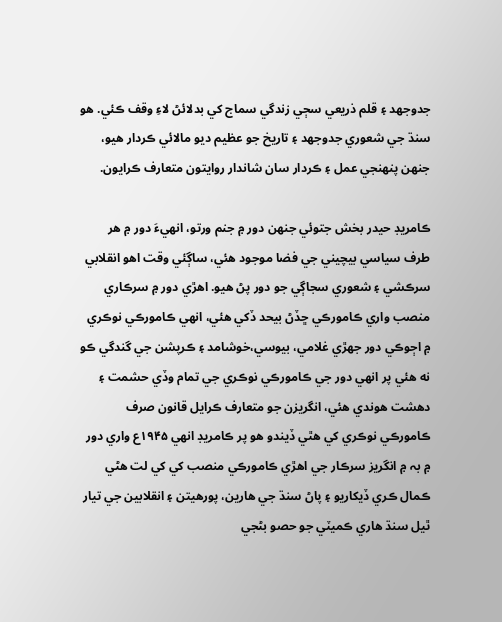جدوجھد ۽ قلم ذريعي سڄي زندگي سماج کي بدلائڻ لاءِ وقف ڪئي. هو سنڌ جي شعوري جدوجهد ۽ تاريخ جو عظيم ديو مالائي ڪردار هيو، جنهن پنهنجي عمل ۽ ڪردار سان شاندار روايتون متعارف ڪرايون.

ڪامريڊ حيدر بخش جتوئي جنهن دور ۾ جنم ورتو، انھيءَ دور ۾ هر طرف سياسي بيچيني جي فضا موجود هئي، ساڳئي وقت اهو انقلابي سرڪشي ۽ شعوري سجاڳي جو دور پڻ هيو. اهڙي دور ۾ سرڪاري منصب واري ڪامورڪي ڇڏڻ بيحد ڏکي هئي، انھي ڪامورڪي نوڪري ۾ اڄوڪي دور جهڙي غلامي، بيوسي،خوشامد ۽ ڪرپشن جي گندگي ڪو نه هئي پر انهي دور جي ڪامورڪي نوڪري جي تمام وڏي حشمت ۽ دهشت هوندي هئي، انگريزن جو متعارف ڪرايل قانون صرف ڪامورڪي نوڪري کي هٿي ڏيندو هو پر ڪامريڊ انهي ۱۹۴۵ع واري دور ۾ بہ ۾ انگريز سرڪار جي اهڙي ڪامورڪي منصب کي کي لت هڻي ڪمال ڪري ڏيکاريو ۽ پاڻ سنڌ جي هارين، پورهيتن ۽ انقلابين جي تيار ٿيل سنڌ ھاري ڪميٽي جو حصو بڻجي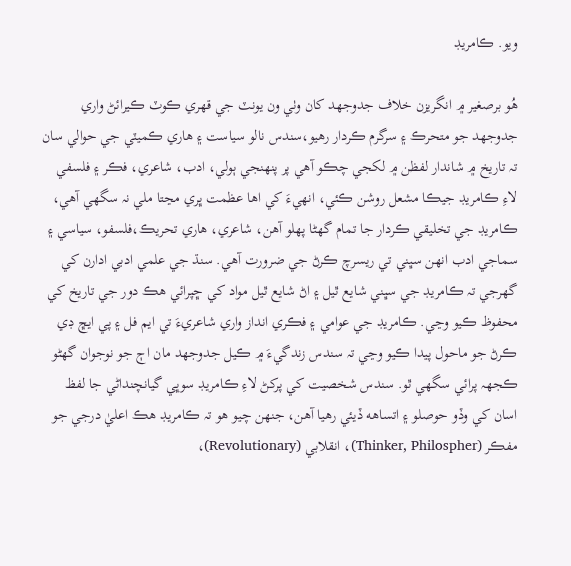ويو. ڪامريڊ

ھُو برصغير ۾ انگريزن خلاف جدوجھد کان وٺي ون يونٽ جي قھري ڪوٽ ڪيرائڻ واري جدوجھد جو متحرڪ ۽ سرگرم ڪردار رھيو،سندس نالو سياست ۽ ھاري ڪميٽي جي حوالي سان تہ تاريخ ۾ شاندار لفظن ۾ لکجي چڪو آھي پر پنهنجي ٻولي، ادب، شاعري، فڪر ۽ فلسفي لاءِ ڪامريڊ جيڪا مشعل روشن ڪئي، انھيءَ کي اها عظمت ڀري مڃتا ملي نہ سگهي آهي، ڪامريڊ جي تخليقي ڪردار جا تمام گهڻا پهلو آهن، شاعري، هاري تحريڪ،فلسفو، سياسي ۽ سماجي ادب انهن سڀني تي ريسرچ ڪرڻ جي ضرورت آهي. سنڌ جي علمي ادبي ادارن کي گهرجي تہ ڪامريڊ جي سڀني شايع ٿيل ۽ اڻ شايع ٿيل مواد کي ڇپرائي هڪ دور جي تاريخ کي محفوظ ڪيو وڃي. ڪامريڊ جي عوامي ۽ فڪري انداز واري شاعريءَ تي ايم فل ۽ پي ايڇ ڊي ڪرڻ جو ماحول پيدا ڪيو وڃي تہ سندس زندگيءَ ۾ ڪيل جدوجهد مان اڄ جو نوجوان گهڻو ڪجهہ پرائي سگهي ٿو. سندس شخصيت کي پرکڻ لاءِ ڪامريڊ سوڀي گيانچنداڻي جا لفظ اسان کي وڏو حوصلو ۽ اتساهه ڏيئي رهيا آهن، جنهن چيو هو تہ ڪامريڊ ھڪ اعليٰ درجي جو مفڪر (Thinker, Philospher)، انقلابي (Revolutionary)،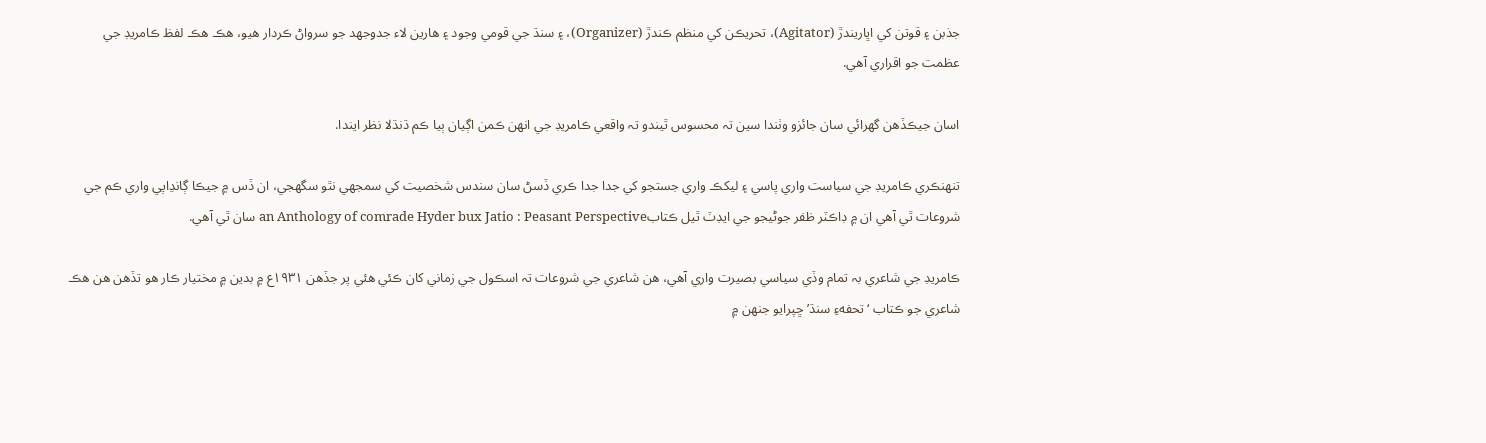جذبن ۽ قوتن کي اڀاريندڙ (Agitator)، تحريڪن کي منظم ڪندڙ (Organizer)، ۽ سنڌ جي قومي وجود ۽ ھارين لاء جدوجھد جو سرواڻ ڪردار هيو، هڪ هڪ لفظ ڪامريڊ جي عظمت جو اقراري آهي.

اسان جيڪڏهن گهرائي سان جائزو وٺندا سين تہ محسوس ٿيندو تہ واقعي ڪامريڊ جي انھن ڪمن اڳيان ٻيا ڪم ڌنڌلا نظر ايندا.

تنهنڪري ڪامريڊ جي سياست واري پاسي ۽ ليکڪ واري جستجو کي جدا جدا ڪري ڏسڻ سان سندس شخصيت کي سمجھي نٿو سگھجي، ان ڏس ۾ جيڪا ڳانڍاپي واري ڪم جي شروعات ٿي آھي ان ۾ ڊاڪٽر ظفر جوڻيجو جي ايڊٽ ٿيل ڪتابan Anthology of comrade Hyder bux Jatio : Peasant Perspective سان ٿي آھي.

ڪامريڊ جي شاعري بہ تمام وڏي سياسي بصيرت واري آھي، ھن شاعري جي شروعات تہ اسڪول جي زماني کان ڪئي ھئي پر جڏھن ۱۹۳۱ع ۾ بدين ۾ مختيار ڪار ھو تڏھن ھن ھڪ شاعري جو ڪتاب ‘تحفهءِ سنڌ’ ڇپرايو جنھن ۾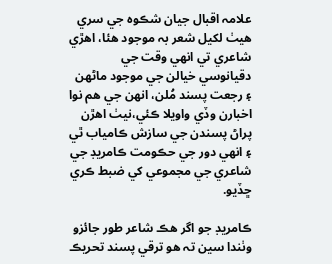علامہ اقبال جيان شڪوہ جي سري ھيٺ لکيل شعر بہ موجود ھئا، اهڙي شاعري تي انهي وقت جي دقيانوسي خيالن جي موجود ماڻهن ۽ رجعت پسند مُلن، انھن جي ھم نوا اخبارن وڏي واويلا ڪئي،نيٺ اهڙن پراڻ پسندن جي سازش ڪامياب ٿي ۽ انهي دور جي حڪومت ڪامريڊ جي شاعري جي مجموعي کي ضبط ڪري ڇڏيو.

ڪامريڊ جو اگر هڪ شاعر طور جائزو وٺندا سين تہ ھو ترقي پسند تحريڪ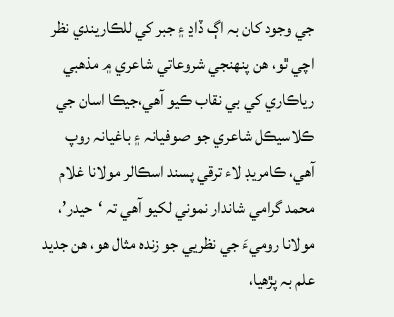جي وجود کان بہ اڳ ڏاڍ ۽ جبر کي للڪاريندي نظر اچي ٿو، ھن پنھنجي شروعاتي شاعري ۾ مذهبي رياڪاري کي بي نقاب ڪيو آهي،جيڪا اسان جي ڪلاسيڪل شاعري جو صوفيانہ ۽ باغيانہ روپ آھي، ڪامريڊ لاء ترقي پسند اسڪالر مولانا غلام محمد گرامي شاندار نموني لکيو آھي تہ ‘حيدر’، مولانا روميءَ جي نظريي جو زندہ مثال ھو، هن جديد علم بہ پڙھيا،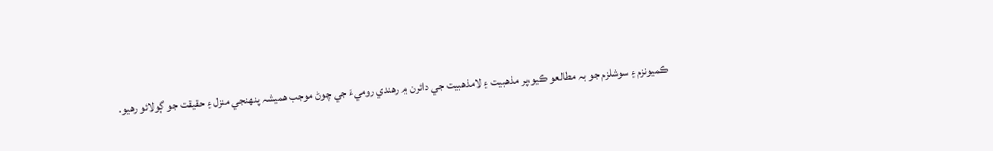ڪميونزم ۽ سوشلزم جو بہ مطالعو ڪيو،پر مذھبيت ۽ لامذھبيت جي دائرن ۾ رھندي روميءَ جي چوڻ موجب ھميشہ پنهنجي منزل ۽ حقيقت جو ڳولائو رھيو.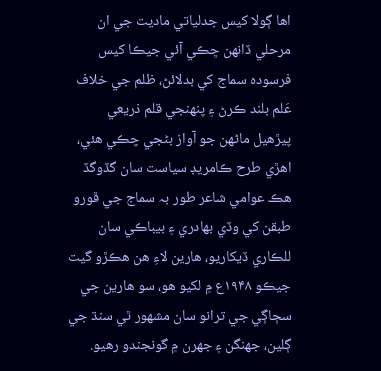اھا ڳولا کيس جدلياتي ماديت جي ان مرحلي ڏانھن ڇڪي آئي جيڪا کيس فرسودہ سماج کي بدلائڻ، ظلم جي خلاف عَلم بلند ڪرڻ ۽ پنھنجي قلم ذريعي پيڙھيل ماڻھن جو آواز بڻجي چڪي هئي، اھڙي طرح ڪامريڊ سياست سان گڏوگڏ ھڪ عوامي شاعر طور بہ سماج جي ڦورو طبقن کي وڏي بهادري ۽ بيباڪي سان للڪاري ڏيکاريو، ھارين لاءِ هن هڪڙو گيت جيڪو ۱۹۴۸ع ۾ لکيو ھو، سو ھارين جي سڄاڳي جي ترانو سان مشھور ٿي سنڌ جي ڳلين، جهنگن ۽ جهرن ۾ گونجندو رهيو.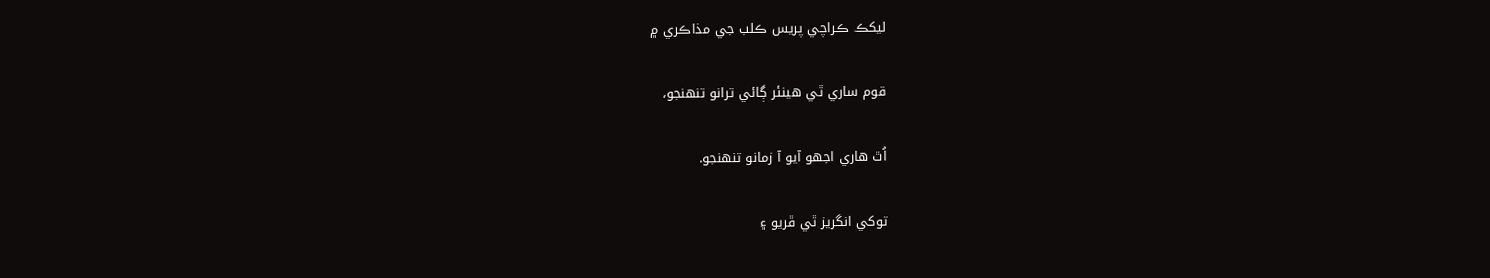ليکڪ ڪراچي پريس ڪلب جي مذاڪري ۾

قوم ساري ٿي ھينئر ڳائي ترانو تنھنجو،

اُٿ ھاري اجھو آيو آ زمانو تنھنجو.

توکي انگريز ٿي ڦريو ۽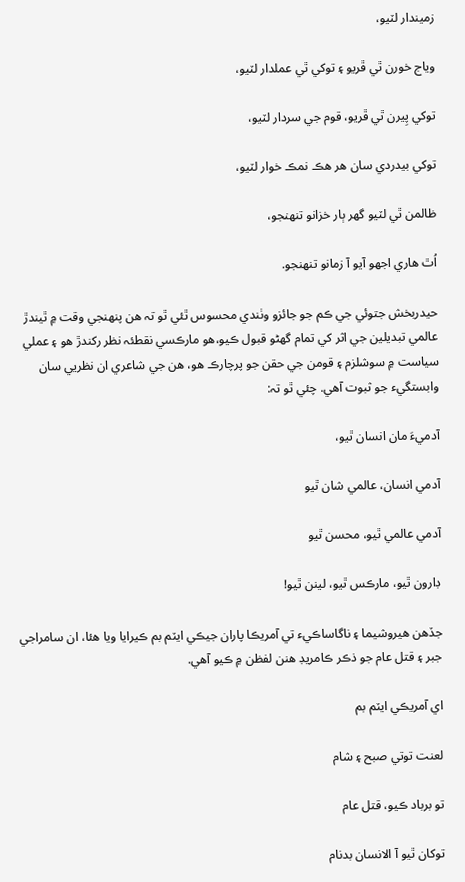زميندار لٽيو،

وياج خورن ٿي ڦريو ۽ توکي ٿي عملدار لٽيو،

توکي پِيرن ٿي ڦريو، قوم جي سردار لٽيو،

توکي بيدردي سان ھر ھڪ نمڪ خوار لٽيو،

ظالمن ٿي لٽيو گھر ٻار خزانو تنھنجو،

اُٿ ھاري اجھو آيو آ زمانو تنھنجو.

حيدربخش جتوئي جي ڪم جو جائزو وٺندي محسوس ٿئي ٿو تہ ھن پنھنجي وقت ۾ ٿيندڙ عالمي تبديلين جي اثر کي تمام گھڻو قبول ڪيو،ھو مارڪسي نقطئہ نظر رکندڙ ھو ۽ عملي سياست ۾ سوشلزم ۽ قومن جي حقن جو پرچارڪ ھو، ھن جي شاعري ان نظريي سان وابستگيء جو ثبوت آھي. چئي ٿو تہ:

آدميءَ مان انسان ٿيو،

آدمي انسان، عالمي شان ٿيو

آدمي عالمي ٿيو، محسن ٿيو

ڊارون ٿيو، مارڪس ٿيو، لينن ٿيو!

جڏهن ھيروشيما ۽ ناگاساڪيء تي آمريڪا پاران جيڪي ايٽم بم ڪيرايا ويا ھئا، ان سامراجي جبر ۽ قتل عام جو ذڪر ڪامريڊ ھنن لفظن ۾ ڪيو آھي.

اي آمريڪي ايٽم بم

لعنت توتي صبح ۽ شام

تو برباد ڪيو، قتل عام

توکان ٿيو آ الانسان بدنام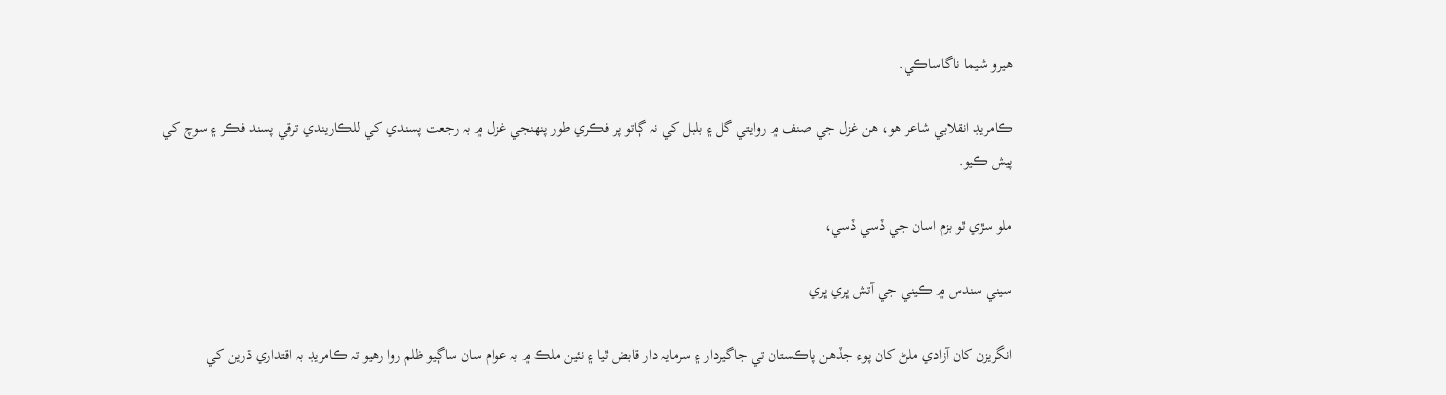ھيرو شيما ناگاساڪي.

ڪامريڊ انقلابي شاعر ھو، ھن غزل جي صنف ۾ روايتي گل ۽ بلبل کي نہ ڳاتو پر فڪري طور پنھنجي غزل ۾ بہ رجعت پسندي کي للڪاريندي ترقي پسند فڪر ۽ سوچ کي پيش ڪيو.

ملو سڙي ٿو بزم اسان جي ڏسي ڏسي،

سيني سندس ۾ ڪيني جي آتش ڀري ڀري

انگريزن کان آزادي ملڻ کان پوء جڏھن پاڪستان تي جاگيردار ۽ سرمايہ دار قابض ٿيا ۽ نئين ملڪ ۾ بہ عوام سان ساڳيو ظلم روا رھيو تہ ڪامريڊ بہ اقتداري ڌرين کي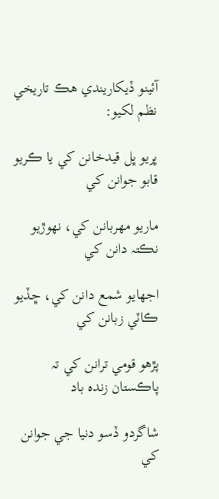آئينو ڏيکاريندي ھڪ تاريخي نظم لکيو:

ڀريو ڀل قيدخانن کي يا ڪريو قابو جوانن کي

ماريو مھربانن کي، نھوڙيو نڪتہ دانن کي

اجھايو شمع دانن کي، ڇڏيو ڪاٽي زبانن کي

پڙھو قومي ترانن کي تہ پاڪستان زندہ باد

شاگردو ڏسو دنيا جي جوانن کي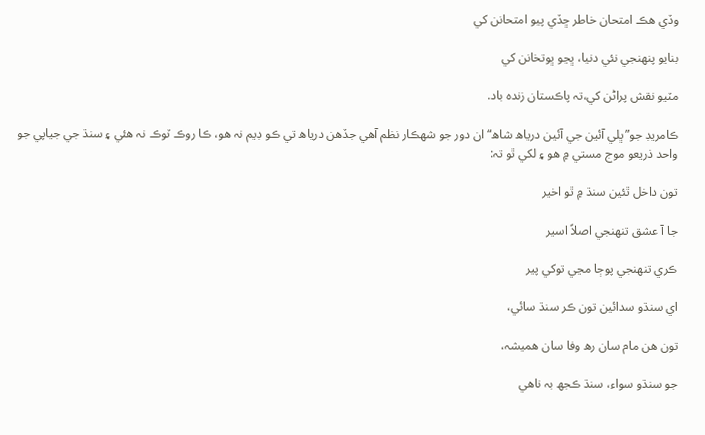وڏي ھڪ امتحان خاطر ڇڏي پيو امتحانن کي

بنايو پنھنجي نئي دنيا، ڀڃو ڀوتخانن کي

مٽيو نقش پراڻن کي،تہ پاڪستان زندہ باد.

ڪامريڊ جو”ڀلي آئين جي آئين درياھ شاھ“ ان دور جو شھڪار نظم آھي جڏھن درياھ تي ڪو ڊيم نہ ھو، ڪا روڪ ٽوڪ نہ ھئي ۽ سنڌ جي جياپي جو واحد ذريعو موج مستي ۾ ھو ۽ لکي ٿو تہ:

تون داخل ٿئين سنڌ ۾ ٿو اخير

جا آ عشق تنھنجي اصلاً اسير

ڪري تنھنجي پوڄا مڃي توکي پير

اي سنڌو سدائين تون ڪر سنڌ سائي،

تون ھن مام سان رھ وفا سان ھميشہ،

جو سنڌو سواء، سنڌ ڪجھ بہ ناھي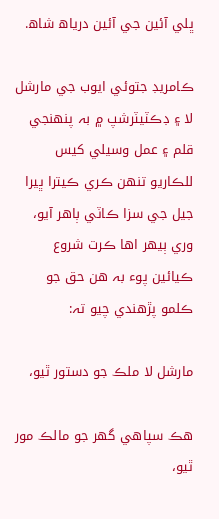ڀلي آئين جي آئين درياھ شاھ.

ڪامريڊ جتوئي ايوب جي مارشل لا ۽ ڊڪٽيٽرشپ ۾ بہ پنھنجي قلم ۽ عمل وسيلي کيس للڪاريو تنھن ڪري ڪيترا ڀيرا جيل جي سزا ڪاٽي ٻاھر آيو، وري ٻيھر اھا ڪرت شروع ڪيائين پوء بہ ھن حق جو ڪلمو پڙھندي چيو تہ:

مارشل لا ملڪ جو دستور ٿيو،

ھڪ سپاھي گھر جو مالڪ مور ٿيو،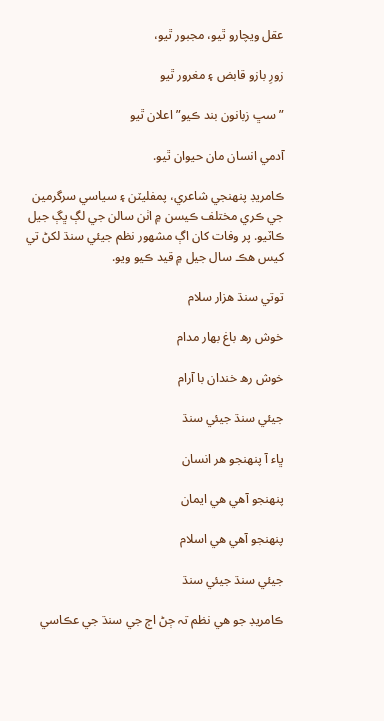عقل ويچارو ٿيو، مجبور ٿيو،

زورِ بازو قابض ۽ مغرور ٿيو

”سڀ زبانون بند ڪيو” اعلان ٿيو

آدمي انسان مان حيوان ٿيو.

ڪامريڊ پنھنجي شاعري، پمفليٽن ۽ سياسي سرگرمين جي ڪري مختلف ڪيسن ۾ اٺن سالن جي لڳ ڀڳ جيل ڪاٽيو. پر وفات کان اڳ مشھور نظم جيئي سنڌ لکڻ تي کيس ھڪ سال جيل ۾ قيد ڪيو ويو.

توتي سنڌ ھزار سلام

خوش رھ باغ بھار مدام

خوش رھ خندان با آرام

جيئي سنڌ جيئي سنڌ

ڀاء آ پنھنجو ھر انسان

پنھنجو آھي ھي ايمان

پنھنجو آھي ھي اسلام

جيئي سنڌ جيئي سنڌ

ڪامريڊ جو ھي نظم تہ ڄڻ اڄ جي سنڌ جي عڪاسي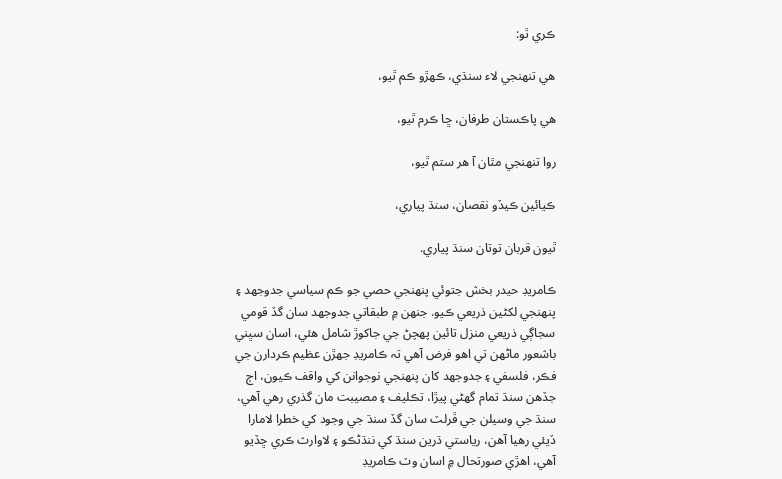ڪري ٿو:

ھي تنھنجي لاء سنڌي، ڪھڙو ڪم ٿيو،

ھي پاڪستان طرفان، ڇا ڪرم ٿيو،

روا تنھنجي مٿان آ ھر ستم ٿيو،

ڪيائين ڪيڏو نقصان، سنڌ پياري،

ٿيون قربان توتان سنڌ پياري.

ڪامريڊ حيدر بخش جتوئي پنهنجي حصي جو ڪم سياسي جدوجهد ۽ پنھنجي لکڻين ذريعي ڪيو. جنهن ۾ طبقاتي جدوجهد سان گڏ قومي سجاڳي ذريعي منزل تائين پهچڻ جي جاکوڙ شامل هئي، اسان سڀني باشعور ماڻهن تي اهو فرض آهي تہ ڪامريڊ جهڙن عظيم ڪردارن جي فڪر، فلسفي ۽ جدوجهد کان پنهنجي نوجوانن کي واقف ڪيون، اڄ جڏهن سنڌ تمام گهڻي پيڙا، تڪليف ۽ مصيبت مان گذري رهي آهي، سنڌ جي وسيلن جي ڦرلٽ سان گڏ سنڌ جي وجود کي خطرا لامارا ڏيئي رهيا آهن، رياستي ڌرين سنڌ کي ننڌڻڪو ۽ لاوارث ڪري ڇڏيو آهي، اهڙي صورتحال ۾ اسان وٽ ڪامريڊ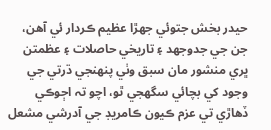حيدر بخش جتوئي جهڙا عظيم ڪردار ئي آهن، جن جي جدوجهد ۽ تاريخي حاصلات ۽ عظمتن ڀري منشور مان سبق وٺي پنهنجي ڌرتي جي وجود کي بچائي سگهجي ٿو، اچو تہ اڄوڪي ڏهاڙي تي عزم ڪيون ڪامريڊ جي آدرشي مشعل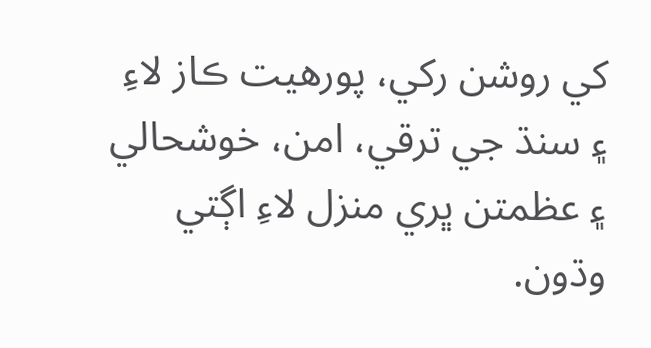کي روشن رکي، پورھيت ڪاز لاءِ ۽ سنڌ جي ترقي، امن، خوشحالي ۽ عظمتن ڀري منزل لاءِ اڳتي وڌون.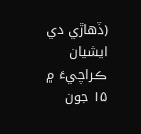(ڏھاڙي دي ايشيان ڪراچيءَ ۾ ۱۵ جون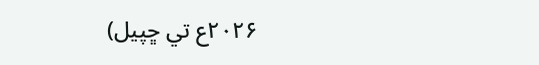۲۰۲۶ع تي ڇپيل)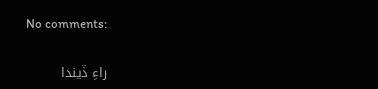No comments:

راءِ ڏيندا